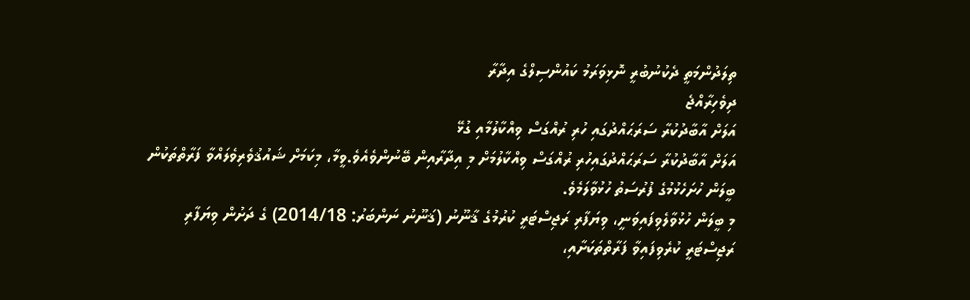ތިލަދުންމަތީ ދެކުނުބުރީ ނޮޅިވަރަމު ކައުންސިލްގެ އިދާރާ
ދިވެހިރާއްޖެ
އަލަށް އާބާދުކުރާ ސަރަޙައްދުގައި ހުރި ރުއްގަސް ވިއްކާލުމާއި ގުޅޭ
އަލަށް އާބާދުކުރާ ސަރަޙައްދުގައިހުރި ރުއްގަސް ވިއްކާލުމަށް މި އިދާރާއިން ބޭނުންވެއެވެ.ވީމާ، މިކަމަށް ޝައުޤުވެރިވެލައްވާ ފަރާތްތަކުން ބީލަން ހުށަހެޅުމުގެ ފުރުސަތު ހުޅުވާލަމެވެ.
މި ބީލަން ހުޅުވާލެވިފައިވަނީ، ވިޔަފާރި ރަޖިސްޓަރީ ކުރުމުގެ ޤާނޫނު (ޤަނޫނު ނަންބަރު: 2014/18) ގެ ދަށުން ވިޔަފާރި ރަޖިސްޓަރީ ކުރެވިފައިވާ ފަރާތްތަކަށާއި،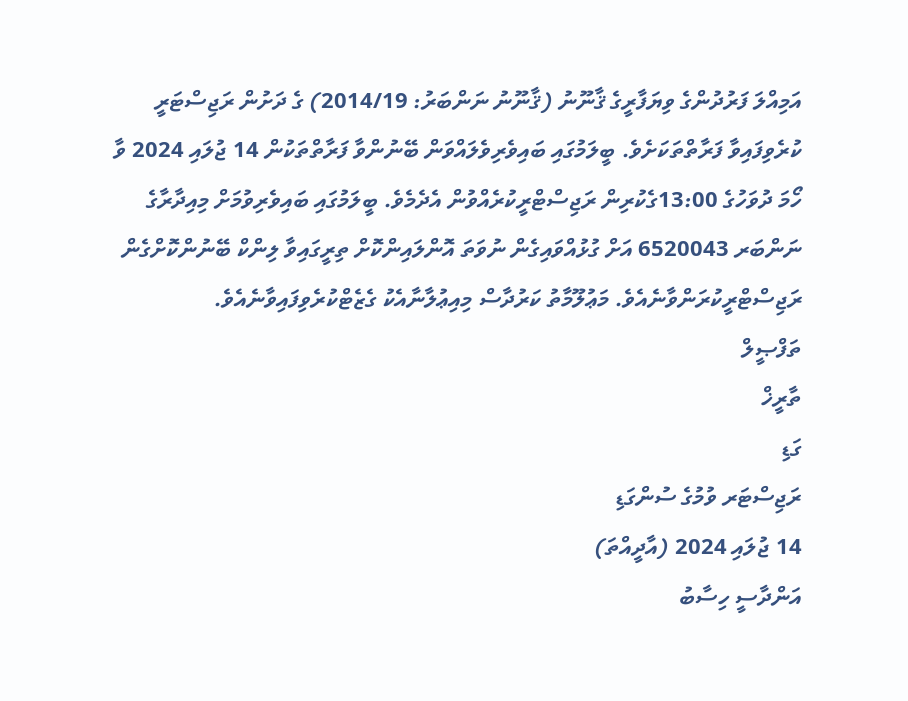އަމިއްލަ ފަރުދުންގެ ވިޔަފާރީގެ ޤާނޫނު (ޤާނޫނު ނަންބަރު: 2014/19) ގެ ދަށުން ރަޖިސްޓަރީ ކުރެވިފައިވާ ފަރާތްތަކަށެވެ. ބީލަމުގައި ބައިވެރިވެލައްވަން ބޭނުންވާ ފަރާތްތަކުން 14 ޖުލައި 2024 ވާ ހޯމަ ދުވަހުގެ 13:00ގެކުރިން ރަޖިސްޓްރީކުރެއްވުން އެދެމެވެ. ބީލަމުގައި ބައިވެރިވުމަށް މިއިދާރާގެ ނަންބަރ 6520043 އަށް ގުޅުއްވައިގެން ނުވަތަ އޮންލައިންކޮށް ތިރީގައިވާ ލިންކް ބޭނުންކޮށްގެން ރަޖިސްޓްރީކުރަންވާނެއެވެ. މަޢުލޫމާތު ކަރުދާސް މިއިޢުލާނާއެކު ގެޒެޓްކުރެވިފައިވާނެއެވެ.
ތަފްޞީލް
ތާރީޚް
ގަޑި
ރަޖިސްޓަރ ވުމުގެ ސުންގަޑި
14 ޖުލައި 2024 (އާދީއްތަ)
އަންދާސީ ހިސާބު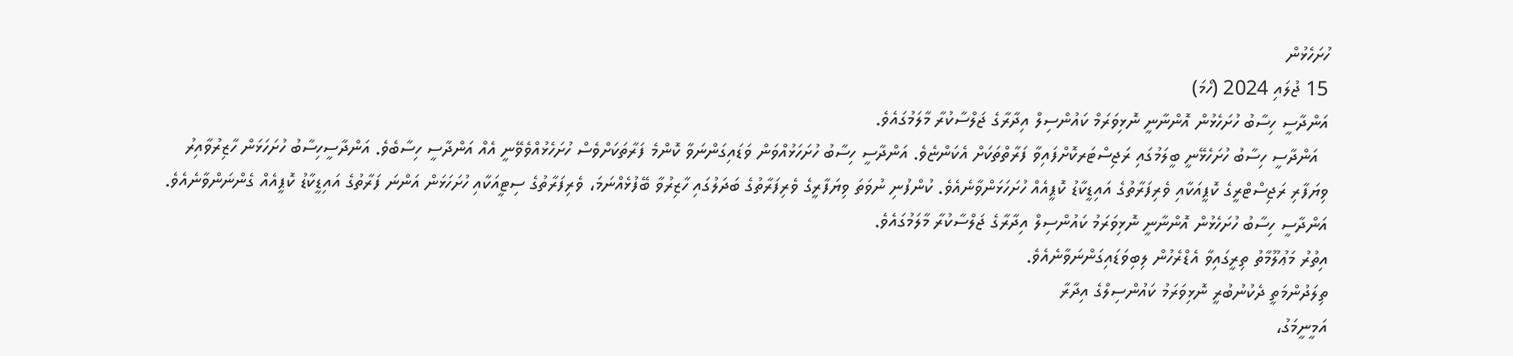ހުށަހެޅުން
15 ޖުލައި 2024 (ހޯމަ)
އަންދާސީ ހިސާބު ހުށަހެޅުން އޮންނާނީ ނޮޅިވަރަމް ކައުންސިލް އިދާރާގެ ޖަލްސާކުރާ މާލަމުގައެވެ.
  އަންދާސީ ހިސާބު ހުށަހެޅޭނީ ބީލަމުގައި ރަޖިސްޓަރކޮށްފައިވާ ފަރާތްތަކަށް އެކަންޏެވެ. އަންދާސީ ހިސާބު ހުށަހަޅުއްވަން ވަޑައިގަންނަވާ ކޮންމެ ފަރާތަކަށްވެސް ހުށަހެޅުއްވެވޭނީ އެއް އަންދާސީ ހިސާބެވެ. އަންދާސީހިސާބު ހުށަހަޅަން ހާޒިރުވާއިރު ވިޔަފާރި ރަޖިސްޓްރީގެ ކޮޕީއަކާއި ވެރިފަރާތުގެ އައިޑީކާޑު ކޮޕީއެއް ހުށަހަޅަންވާނެއެވެ. ކުންފުނި ނުވަތަ ވިޔަފާރީގެ ވެރިފަރާތުގެ ބަދަލުގައި ހާޒިރުވާ ބޭފުޅެއްނަމަ، ވެރިފަރާތުގެ ސިޓީއަކާއި ހުށަހަޅަން އަންނަ ފަރާތުގެ އައިޑީކާޑު ކޮޕީއެއް ގެންނަންވާނެއެވެ. އަންދާސީ ހިސާބު ހުށަހެޅުން އޮންނާނީ ނޮޅިވަރަމު ކައުންސިލް އިދާރާގެ ޖަލްސާކުރާ މާލަމުގައެވެ.
އިތުރު މަޢުލޫމާތު ތިރީގައިވާ އެޑްރެހުން ލިބިވަޑައިގަންނަވާނެއެވެ.
ތިލަދުންމަތީ ދެކުނުބުރީ ނޮޅިވަރަމު ކައުންސިލްގެ އިދާރާ
އަމީނީމަގު،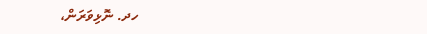ހދ. ނޮޅިވަރަން،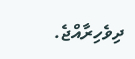ދިވެހިރާއްޖެ.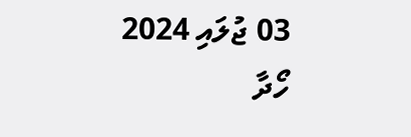03 ޖުލައި 2024
ހޯދާ